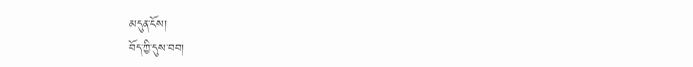མདུན་ངོས།
བོད་ཀྱི་དུས་བབ།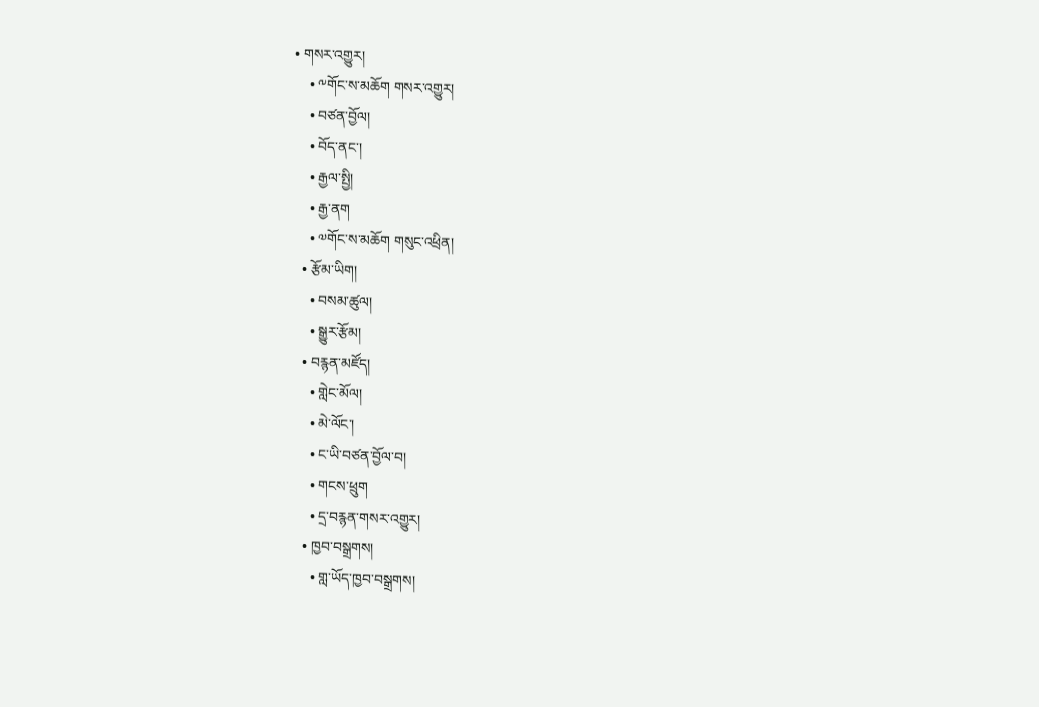• གསར་འགྱུར།
    • ༸གོང་ས་མཆོག གསར་འགྱུར།
    • བཙན་བྱོལ།
    • བོད་ནང་།
    • རྒྱལ་སྤྱི།
    • རྒྱ་ནག
    • ༧གོང་ས་མཆོག གསུང་འཕྲིན།
  • རྩོམ་ཡིག།
    • བསམ་ཚུལ།
    • སྒྱུར་རྩོམ།
  • བརྙན་མཛོད།
    • གླེང་མོལ།
    • མེ་ལོང་།
    • ང་ཡི་བཙན་བྱོལ་བ།
    • གངས་ཕྲུག
    • དྲ་བརྙན་གསར་འགྱུར།
  • ཁྱབ་བསྒྲགས།
    • གླ་ཡོད་ཁྱབ་བསྒྲགས།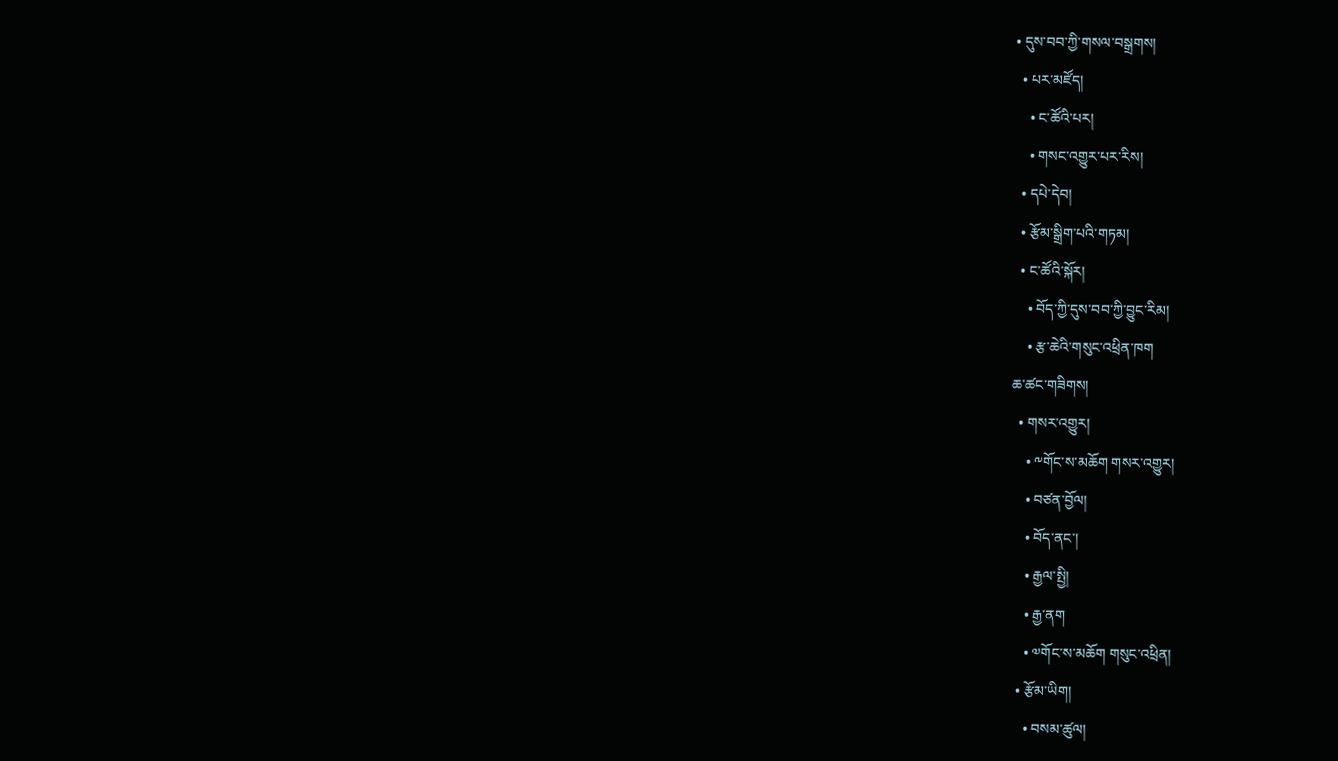• དུས་བབ་ཀྱི་གསལ་བསྒྲགས།
  • པར་མཛོད།
    • ང་ཚོའི་པར།
    • གསང་འགྱུར་པར་རིས།
  • དཔེ་དེབ།
  • རྩོམ་སྒྲིག་པའི་གཏམ།
  • ང་ཚོའི་སྐོར།
    • བོད་ཀྱི་དུས་བབ་ཀྱི་བྱུང་རིམ།
    • རྩ་ཆེའི་གསུང་འཕྲིན་ཁག
ཆ་ཚང་གཟིགས།
  • གསར་འགྱུར།
    • ༸གོང་ས་མཆོག གསར་འགྱུར།
    • བཙན་བྱོལ།
    • བོད་ནང་།
    • རྒྱལ་སྤྱི།
    • རྒྱ་ནག
    • ༧གོང་ས་མཆོག གསུང་འཕྲིན།
  • རྩོམ་ཡིག།
    • བསམ་ཚུལ།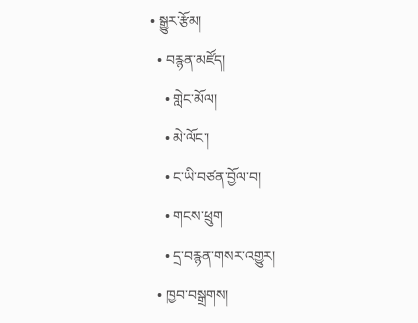• སྒྱུར་རྩོམ།
  • བརྙན་མཛོད།
    • གླེང་མོལ།
    • མེ་ལོང་།
    • ང་ཡི་བཙན་བྱོལ་བ།
    • གངས་ཕྲུག
    • དྲ་བརྙན་གསར་འགྱུར།
  • ཁྱབ་བསྒྲགས།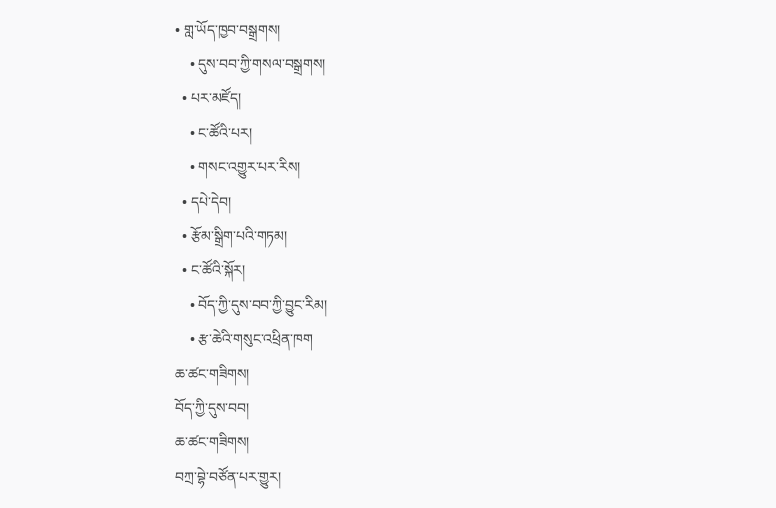• གླ་ཡོད་ཁྱབ་བསྒྲགས།
    • དུས་བབ་ཀྱི་གསལ་བསྒྲགས།
  • པར་མཛོད།
    • ང་ཚོའི་པར།
    • གསང་འགྱུར་པར་རིས།
  • དཔེ་དེབ།
  • རྩོམ་སྒྲིག་པའི་གཏམ།
  • ང་ཚོའི་སྐོར།
    • བོད་ཀྱི་དུས་བབ་ཀྱི་བྱུང་རིམ།
    • རྩ་ཆེའི་གསུང་འཕྲིན་ཁག
ཆ་ཚང་གཟིགས།
བོད་ཀྱི་དུས་བབ།
ཆ་ཚང་གཟིགས།
བཀྲ་བྷེ་བཙོན་པར་གྱུར།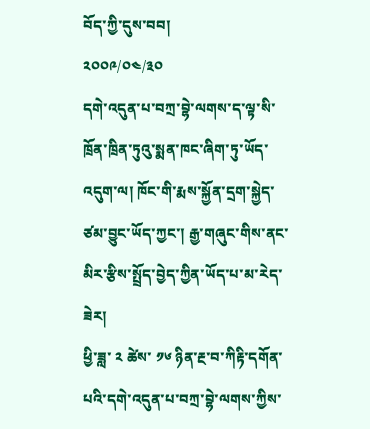བོད་ཀྱི་དུས་བབ།
༢༠༠༩/༠༤/༣༠
དགེ་འདུན་པ་བཀྲ་བྷེ་ལགས་ད་ལྟ་སི་ཁྲོན་ཁྲིན་ཏུའུ་སྨན་ཁང་ཞིག་ཏུ་ཡོད་འདུག་ལ། ཁོང་གི་རྨས་སྐྱོན་དྲག་སྐྱེད་ཙམ་བྱུང་ཡོད་ཀྱང་། རྒྱ་གཞུང་གིས་ནང་མིར་རྩིས་སྤྲོད་བྱེད་ཀྱིན་ཡོད་པ་མ་རེད་ཟེར།
ཕྱི་ཟླ་ ༢ ཚེས་ ༡༦ ཉིན་རྔ་བ་ཀིརྟི་དགོན་པའི་དགེ་འདུན་པ་བཀྲ་བྷེ་ལགས་ཀྱིས་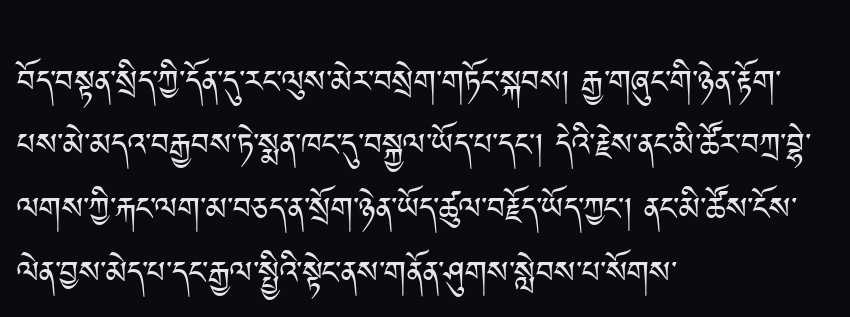བོད་བསྟན་སྲིད་ཀྱི་དོན་དུ་རང་ལུས་མེར་བསྲེག་གཏོང་སྐབས། རྒྱ་གཞུང་གི་ཉེན་རྟོག་པས་མེ་མདའ་བརྒྱབས་ཏེ་སྨན་ཁང་དུ་བསྐྱལ་ཡོད་པ་དང། དེའི་རྗེས་ནང་མི་ཚོར་བཀྲ་བྷེ་ལགས་ཀྱི་རྐང་ལག་མ་བཅད་ན་སྲོག་ཉེན་ཡོད་ཚུལ་བརྗོད་ཡོད་ཀྱང། ནང་མི་ཚོས་ངོས་ལེན་བྱས་མེད་པ་དང་རྒྱལ་སྤྱིའི་སྟེང་ནས་གནོན་ཤུགས་སླེབས་པ་སོགས་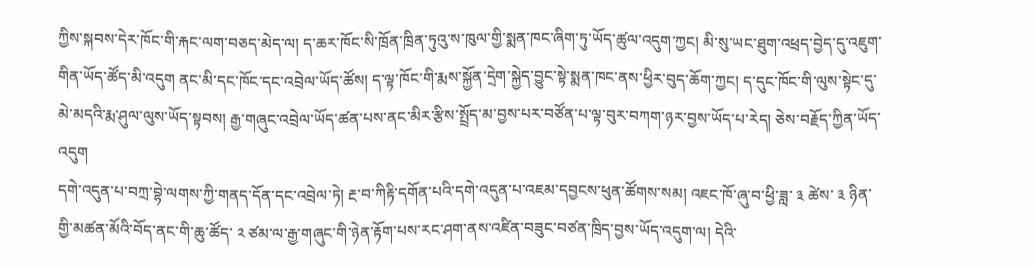ཀྱིས་སྐབས་དེར་ཁོང་གི་རྐང་ལག་བཅད་མེད་ལ། ད་ཆར་ཁོང་སི་ཁྲོན་ཁྲིན་ཏུའུ་ས་ཁུལ་གྱི་སྨན་ཁང་ཞིག་ཏུ་ཡོད་ཚུལ་འདུག་ཀྱང། མི་སུ་ཡང་ཐུག་འཕྲད་བྱེད་དུ་འཇུག་གིན་ཡོད་ཚོད་མི་འདུག ནང་མི་དང་ཁོང་དང་འབྲེལ་ཡོད་ཚོས། ད་ལྟ་ཁོང་གི་རྨས་སྐྱོན་དྲེག་སྐྱེད་བྱུང་སྟེ་སྨན་ཁང་ནས་ཕྱིར་བུད་ཆོག་ཀྱང། ད་དུང་ཁོང་གི་ལུས་སྟེང་དུ་མེ་མདའི་རྨ་ཤུལ་ལུས་ཡོད་སྟབས། རྒྱ་གཞུང་འབྲེལ་ཡོད་ཚན་པས་ནང་མིར་རྩིས་སྤྲོད་མ་བྱས་པར་བཙོན་པ་ལྟ་བུར་བཀག་ཉར་བྱས་ཡོད་པ་རེད། ཅེས་བརྗོད་ཀྱིན་ཡོད་འདུག
དགེ་འདུན་པ་བཀྲ་བྷེ་ལགས་ཀྱི་གནད་དོན་དང་འབྲེལ་ཏེ། རྔ་བ་ཀིརྟི་དགོན་པའི་དགེ་འདུན་པ་འཇམ་དབྱངས་ཕུན་ཚོགས་སམ། འཇང་ཁོ་ཞུ་བ་ཕྱི་ཟླ་ ༣ ཚེས་ ༣ ཉིན་གྱི་མཚན་མོའི་བོད་ནང་གི་ཆུ་ཚོད་ ༢ ཙམ་ལ་རྒྱ་གཞུང་གི་ཉེན་རྟོག་པས་རང་ཤག་ནས་འཛིན་བཟུང་བཙན་ཁྲིད་བྱས་ཡོད་འདུག་ལ། དེའི་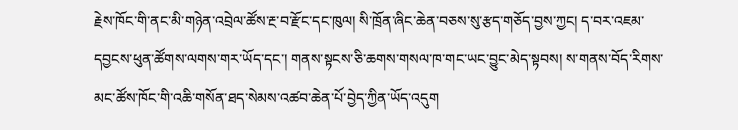རྗེས་ཁོང་གི་ནང་མི་གཉེན་འབྲེལ་ཚོས་རྔ་བ་རྫོང་དང་ཁུལ། སི་ཁྲོན་ཞིང་ཆེན་བཅས་སུ་རྩད་གཅོད་བྱས་ཀྱང། ད་བར་འཇམ་དབྱངས་ཕུན་ཚོགས་ལགས་གར་ཡོད་དང་། གནས་སྟངས་ཅི་ཆགས་གསལ་ཁ་གང་ཡང་བྱུང་མེད་སྟབས། ས་གནས་བོད་རིགས་མང་ཚོས་ཁོང་གི་འཆི་གསོན་ཐད་སེམས་འཚབ་ཆེན་པོ་བྱེད་ཀྱིན་ཡོད་འདུག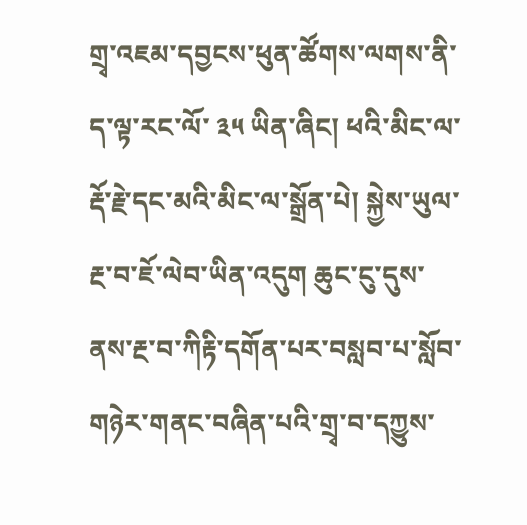གྲྭ་འཇམ་དབྱངས་ཕུན་ཚོགས་ལགས་ནི་ད་ལྟ་རང་ལོ་ ༣༥ ཡིན་ཞིང། ཕའི་མིང་ལ་རྡོ་རྗེ་དང་མའི་མིང་ལ་སྒྲོན་པེ། སྐྱེས་ཡུལ་རྔ་བ་ཇོ་ལེབ་ཡིན་འདུག ཆུང་ངུ་དུས་ནས་རྔ་བ་ཀིརྟི་དགོན་པར་བསླབ་པ་སློབ་གཉེར་གནང་བཞིན་པའི་གྲྭ་བ་དཀྱུས་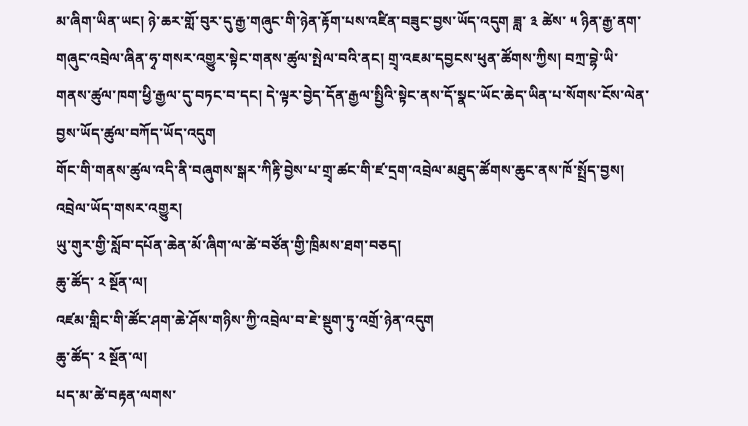མ་ཞིག་ཡིན་ཡང། ཉེ་ཆར་གློ་བུར་དུ་རྒྱ་གཞུང་གི་ཉེན་རྟོག་པས་འཛིན་བཟུང་བྱས་ཡོད་འདུག ཟླ་ ༣ ཚེས་ ༥ ཉིན་རྒྱ་ནག་གཞུང་འབྲེལ་ཞིན་ཧྭ་གསར་འགྱུར་སྟེང་གནས་ཚུལ་སྤེལ་བའི་ནང། གྲྭ་འཇམ་དབྱངས་ཕུན་ཚོགས་ཀྱིས། བཀྲ་བྷེ་ཡི་གནས་ཚུལ་ཁག་ཕྱི་རྒྱལ་དུ་བཏང་བ་དང། དེ་ལྟར་བྱེད་དོན་རྒྱལ་སྤྱིའི་སྟེང་ནས་དོ་སྣང་ཡོང་ཆེད་ཡིན་པ་སོགས་ངོས་ལེན་བྱས་ཡོད་ཚུལ་བཀོད་ཡོད་འདུག
གོང་གི་གནས་ཚུལ་འདི་ནི་བཞུགས་སྒར་ཀིརྟི་བྱེས་པ་གྲྭ་ཚང་གི་ཛ་དྲག་འབྲེལ་མཐུད་ཚོགས་ཆུང་ནས་ཁོ་སྤྲོད་བྱས།
འབྲེལ་ཡོད་གསར་འགྱུར།
ཡུ་གུར་གྱི་སློབ་དཔོན་ཆེན་མོ་ཞིག་ལ་ཚེ་བཙོན་གྱི་ཁྲིམས་ཐག་བཅད།
ཆུ་ཚོད་ ༢ སྔོན་ལ།
འཛམ་གླིང་གི་ཚོང་ཤག་ཆེ་ཤོས་གཉིས་ཀྱི་འབྲེལ་བ་ཇེ་སྡུག་ཏུ་འགྲོ་ཉེན་འདུག
ཆུ་ཚོད་ ༢ སྔོན་ལ།
པད་མ་ཚེ་བརྟན་ལགས་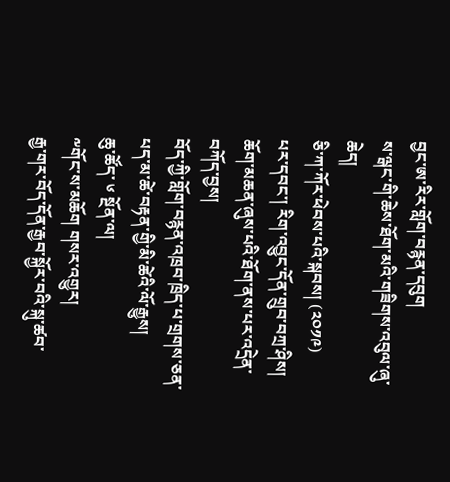བྱང་ཨ་རིར་གློག་བརྙན་དབུག
ས་ལྒང་གི་ཆེས་ཐོག་མའི་གཟིགས་འབུལ་ཞུ་ཆེད།
ཅི་ཀ་ཀོར་ཕེབས་པའི་སྐབས། (༢༠༡༩)
པར་དབང་། རིག་འབྱུང་དོན་གྲུབ་བཀྲ་ཤིས།
ཆོག་མཆན་ཞུས་པའི་ཐོག་ནས་པར་འདྲེན་བཀོད་བྱས།
བོད་ཀྱི་གློག་བརྙན་འཁྲབ་ཁྲིད་པ་གྲགས་ཅན་པད་མ་ཚེ་བརྟན་གྱི་མི་ཚེའི་ལོ་རྒྱུས།
ཆུ་ཚོད་ ༦ སྔོན་ལ།
༸གོང་ས་མཆོག གསར་འགྱུར།
རྒྱ་གར་བོད་དོན་རྒྱབ་སྐྱོར་བའི་སྐུ་ཚབ་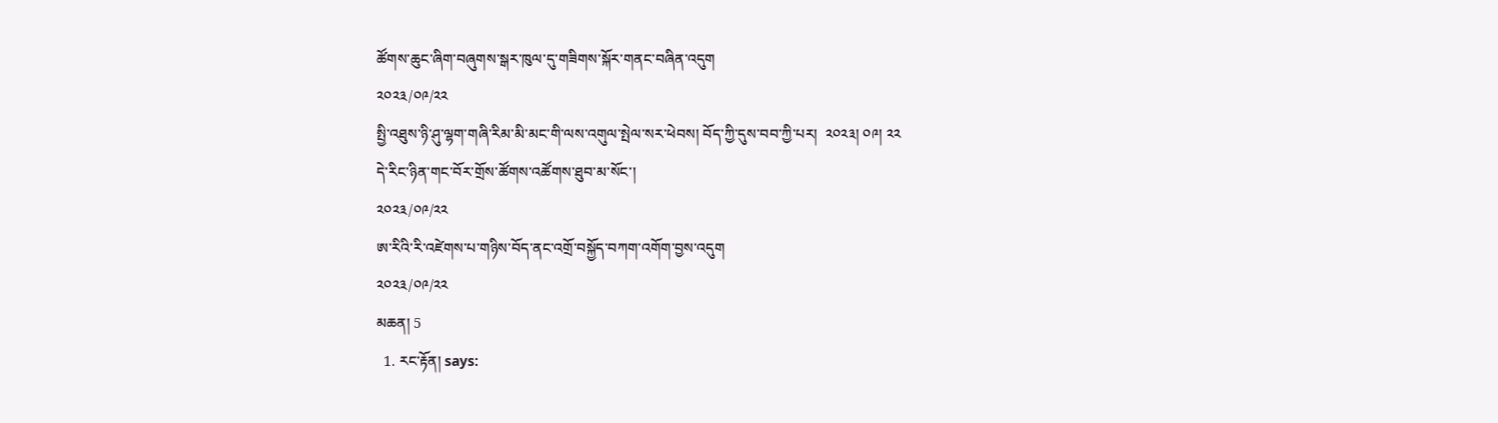ཚོགས་ཆུང་ཞིག་བཞུགས་སྒར་ཁུལ་དུ་གཟིགས་སྐོར་གནང་བཞིན་འདུག
༢༠༢༣/༠༩/༢༢
སྤྱི་འཐུས་ཉི་ཤུ་ལྷག་གཞི་རིམ་མི་མང་གི་ལས་འགུལ་སྤེལ་སར་ཕེབས། བོད་ཀྱི་དུས་བབ་ཀྱི་པར།  ༢༠༢༣། ༠༩། ༢༢
དེ་རིང་ཉིན་གང་བོར་གྲོས་ཚོགས་འཚོགས་ཐུབ་མ་སོང་།
༢༠༢༣/༠༩/༢༢
ཨ་རིའི་རི་འཛེགས་པ་གཉིས་བོད་ནང་འགྲོ་བསྐྱོད་བཀག་འགོག་བྱས་འདུག
༢༠༢༣/༠༩/༢༢
མཆན། 5
  1. རང་རྟོན། says: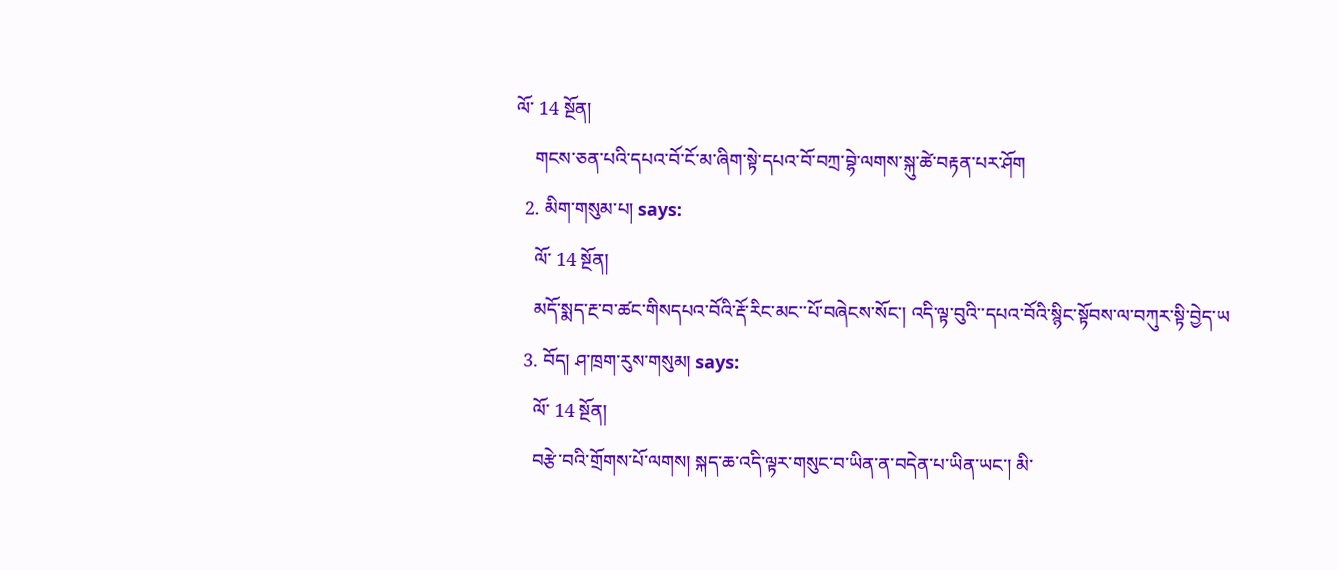ལོ་ 14 སྔོན།
    གངས་ཅན་པའི་དཔའ་བོ་ངོ་མ་ཞིག་སྟེ་དཔའ་བོ་བཀྲ་བྷེ་ལགས་སྐུ་ཚེ་བརྟན་པར་ཤོག
  2. མིག་གསུམ་པ། says:
    ལོ་ 14 སྔོན།
    མདོ་སྨད་རྔ་བ་ཚང་གིསདཔའ་བོའི་རྡོ་རིང་མང་་པོ་བཞེངས་སོང་། འདི་ལྟ་བུའི་་དཔའ་བོའི་སྙིང་སྟོབས་ལ་བཀུར་སྟི་བྱེད་ཡ
  3. བོད། ཤ་ཁྲག་རུས་གསུམ། says:
    ལོ་ 14 སྔོན།
    བརྩེ་བའི་གྲོགས་པོ་ལགས། སྐད་ཆ་འདི་ལྟར་གསུང་བ་ཡིན་ན་བདེན་པ་ཡིན་ཡང་། མི་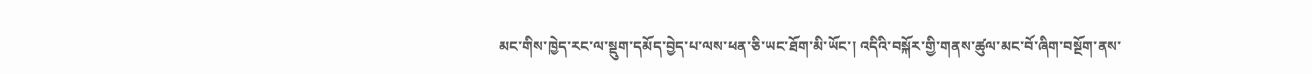མང་གིས་ཁྱེད་རང་ལ་སྡུག་དམོད་བྱེད་པ་ལས་ཕན་ཅི་ཡང་ཐོག་མི་ཡོང་། འདིའི་བསྐོར་གྱི་གནས་ཚུལ་མང་བོ་ཞིག་བསྔོག་ནས་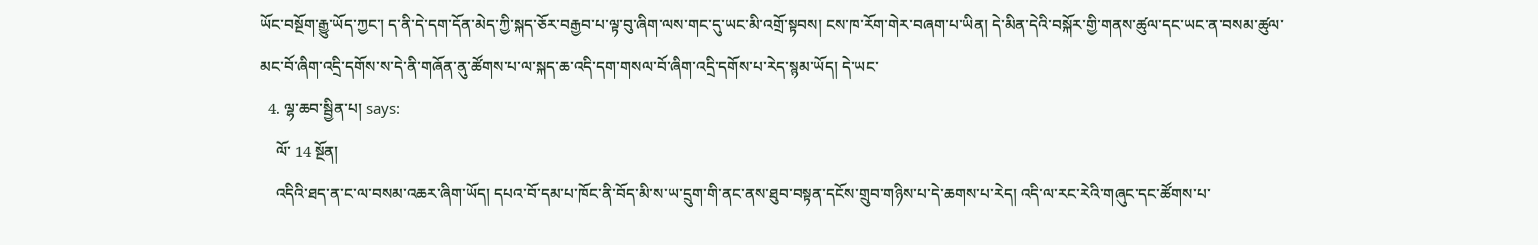ཡོང་བསྔོག་རྒྱུ་ཡོད་ཀྱང་། ད་ནི་དེ་དག་དོན་མེད་ཀྱི་སྐད་ཅོར་བརྒྱབ་པ་ལྟ་བུ་ཞིག་ལས་གང་དུ་ཡང་མི་འགྲོ་སྟབས། ངས་ཁ་རོག་གེར་བཞག་པ་ཡིན། དེ་མིན་དེའི་བསྐོར་གྱི་གནས་ཚུལ་དང་ཡང་ན་བསམ་ཚུལ་མང་བོ་ཞིག་འདྲི་དགོས་ས་དེ་ནི་གཞོན་ནུ་ཚོགས་པ་ལ་སྐད་ཆ་འདི་དག་གསལ་བོ་ཞིག་འདྲི་དགོས་པ་རེད་སྙམ་ཡོད། དེ་ཡང་
  4. ལྷ་ཆབ་སྦྱིན་པ། says:
    ལོ་ 14 སྔོན།
    འདིའི་ཐད་ན་ང་ལ་བསམ་འཆར་ཞིག་ཡོད། དཔའ་བོ་དམ་པ་ཁོང་ནི་བོད་མི་ས་ཡ་དྲུག་གི་ནང་ནས་ཐུབ་བསྟན་དངོས་གྲུབ་གཉིས་པ་དེ་ཆགས་པ་རེད། འདི་ལ་རང་རེའི་གཞུང་དང་ཚོགས་པ་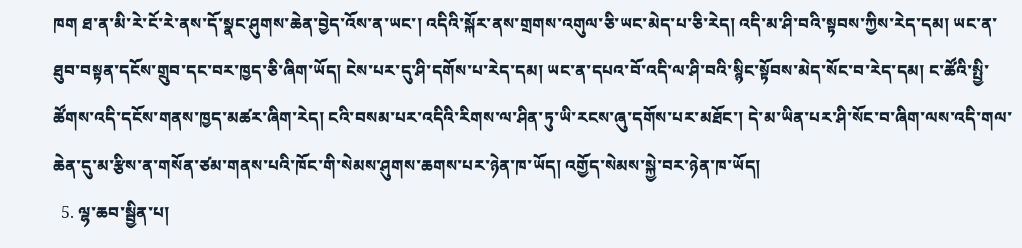ཁག ཐ་ན་མི་རེ་ངོ་རེ་ནས་དོ་སྣང་ཤུགས་ཆེན་བྱེད་འོས་ན་ཡང་། འདིའི་སྐོར་ནས་གྲགས་འགུལ་ཅི་ཡང་མེད་པ་ཅི་རེད། འདི་མ་ཤི་བའི་སྟབས་ཀྱིས་རེད་དམ། ཡང་ན་ཐུབ་བསྟན་དངོས་གྲུབ་དང་བར་ཁྱད་ཅི་ཞིག་ཡོད། ངེས་པར་དུ་ཤི་དགོས་པ་རེད་དམ། ཡང་ན་དཔའ་བོ་འདི་ལ་ཤི་བའི་སྙིང་སྟོབས་མེད་སོང་བ་རེད་དམ། ང་ཚོའི་སྤྱི་ཚོགས་འདི་དངོས་གནས་ཁྱད་མཚར་ཞིག་རེད། ངའི་བསམ་པར་འདིའི་རིགས་ལ་ཤིན་ཏུ་ཡི་རངས་ཞུ་དགོས་པར་མཐོང་། དེ་མ་ཡིན་པར་ཤི་སོང་བ་ཞིག་ལས་འདི་གལ་ཆེན་དུ་མ་རྩིས་ན་གསོན་ཙམ་གནས་པའི་ཁོང་གི་སེམས་ཤུགས་ཆགས་པར་ཉེན་ཁ་ཡོད། འགྱོད་སེམས་སྐྱེ་བར་ཉེན་ཁ་ཡོད།
  5. ལྷ་ཆབ་སྦྱིན་པ།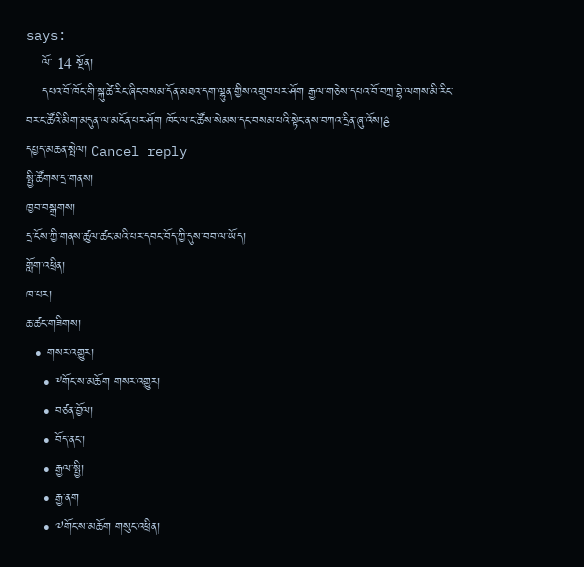says:
    ལོ་ 14 སྔོན།
    དཔའ་བོ་ཁོང་གི་སྐུ་ཚེ་རིང་ཞིང་བསམ་དོན་མཐའ་དག་ལྷུན་གྱིས་འགྲུབ་པར་ཤོག རྒྱལ་གཅེས་དཔའ་བོ་བཀྲ་བྷེ་ལགས་མི་རིང་བར་ང་ཚོའི་མིག་མདུན་ལ་མངོན་པར་ཤོག ཁོང་ལ་ང་ཚོས་སེམས་དང་བསམ་པའི་སྟེང་ནས་བཀའ་དྲིན་ཞུ་འོས།ê
དཔྱད་མཆན་སྤེལ། Cancel reply
སྤྱི་ཚོགས་དྲ་གནས།
ཁྱབ་བསྒྲགས།
དྲ་ངོས་ཀྱི་གནས་ཚུལ་ཚང་མའི་པར་དབང་བོད་ཀྱི་དུས་བབ་ལ་ཡོད།
གློག་འཕྲིན།
ཁ་པར།
ཆ་ཚང་གཟིགས།
  • གསར་འགྱུར།
    • ༸གོང་ས་མཆོག གསར་འགྱུར།
    • བཙན་བྱོལ།
    • བོད་ནང་།
    • རྒྱལ་སྤྱི།
    • རྒྱ་ནག
    • ༧གོང་ས་མཆོག གསུང་འཕྲིན།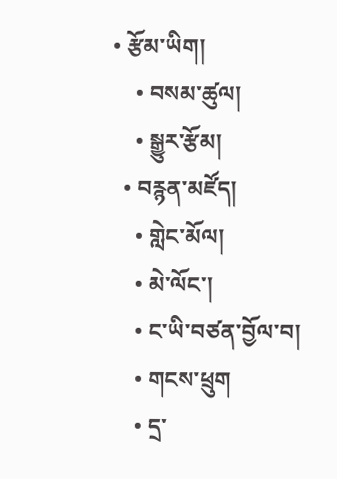• རྩོམ་ཡིག།
    • བསམ་ཚུལ།
    • སྒྱུར་རྩོམ།
  • བརྙན་མཛོད།
    • གླེང་མོལ།
    • མེ་ལོང་།
    • ང་ཡི་བཙན་བྱོལ་བ།
    • གངས་ཕྲུག
    • དྲ་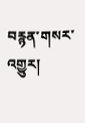བརྙན་གསར་འགྱུར།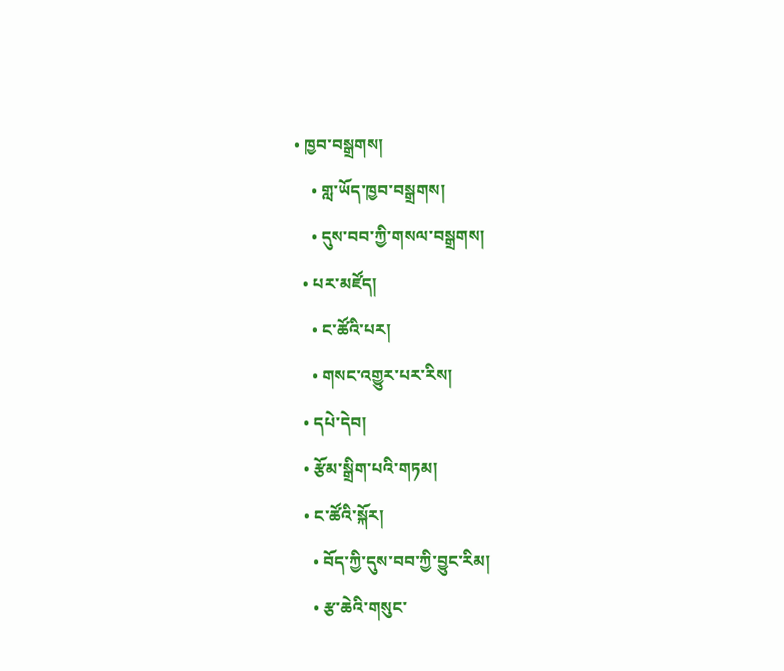• ཁྱབ་བསྒྲགས།
    • གླ་ཡོད་ཁྱབ་བསྒྲགས།
    • དུས་བབ་ཀྱི་གསལ་བསྒྲགས།
  • པར་མཛོད།
    • ང་ཚོའི་པར།
    • གསང་འགྱུར་པར་རིས།
  • དཔེ་དེབ།
  • རྩོམ་སྒྲིག་པའི་གཏམ།
  • ང་ཚོའི་སྐོར།
    • བོད་ཀྱི་དུས་བབ་ཀྱི་བྱུང་རིམ།
    • རྩ་ཆེའི་གསུང་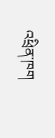འཕྲིན་ཁག